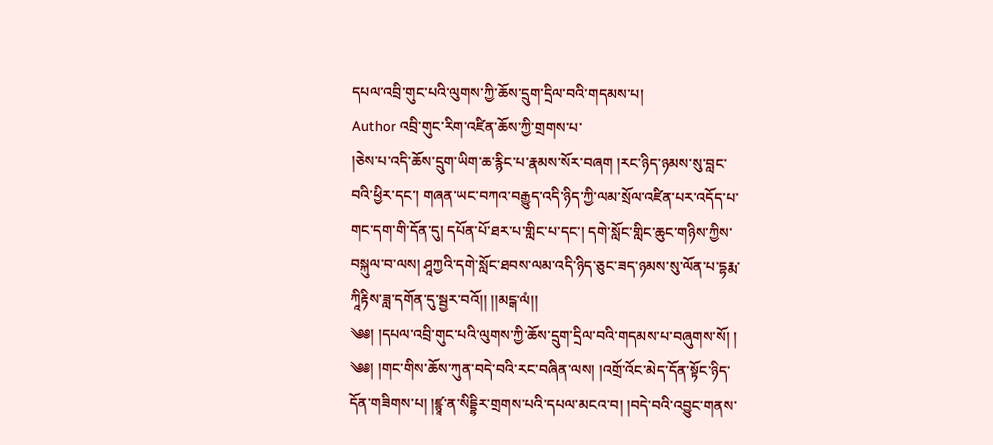དཔལ་འབྲི་གུང་པའི་ལུགས་ཀྱི་ཆོས་དྲུག་དྲིལ་བའི་གདམས་པ།
Author འབྲི་གུང་རིག་འཛིན་ཆོས་ཀྱི་གྲགས་པ་
།ཅེས་པ་འདི་ཆོས་དྲུག་ཡིག་ཆ་རྙིང་པ་རྣམས་སོར་བཞག །རང་ཉིད་ཉམས་སུ་བླང་བའི་ཕྱིར་དང་། གཞན་ཡང་བཀའ་བརྒྱུད་འདི་ཉིད་ཀྱི་ལམ་སྲོལ་འཛིན་པར་འདོད་པ་གང་དག་གི་དོན་དུ། དཔོན་པོ་ཐར་པ་གླིང་པ་དང་། དགེ་སློང་གླིང་ཆུང་གཉིས་ཀྱིས་བསྐུལ་བ་ལས། ཤཱཀྱའི་དགེ་སློང་ཐབས་ལམ་འདི་ཉིད་ཅུང་ཟད་ཉམས་སུ་ལོན་པ་དྷརྨ་ཀཱིརྟིས་ཟླ་དགོན་དུ་སྦྱར་བའོ།། །།མངྒ་ལཾ།།
༄༅། །དཔལ་འབྲི་གུང་པའི་ལུགས་ཀྱི་ཆོས་དྲུག་དྲིལ་བའི་གདམས་པ་བཞུགས་སོ། །
༄༅། །གང་གིས་ཆོས་ཀུན་བདེ་བའི་རང་བཞིན་ལས། །འགྲོ་འོང་མེད་དོན་སྟོང་ཉིད་དོན་གཟིགས་པ། །ཛྙཱ་ན་སིདྡྷིར་གྲགས་པའི་དཔལ་མངའ་བ། །བདེ་བའི་འབྱུང་གནས་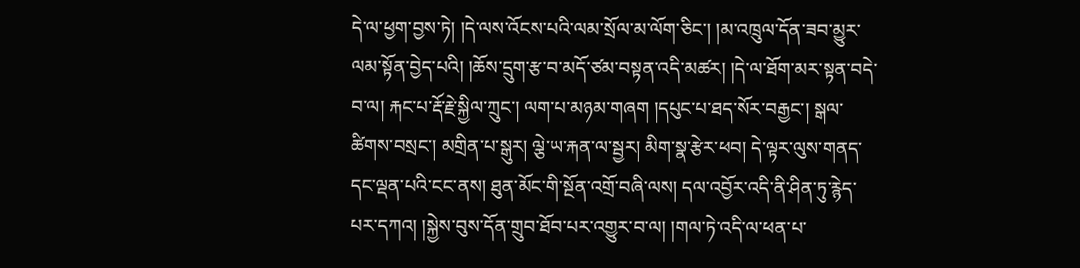དེ་ལ་ཕྱག་བྱས་ཏེ། །དེ་ལས་འོངས་པའི་ལམ་སྲོལ་མ་ལོག་ཅིང་། །མ་འཁྲུལ་དོན་ཟབ་མྱུར་ལམ་སྟོན་བྱེད་པའི། །ཆོས་དྲུག་རྩ་བ་མདོ་ཙམ་བསྟན་འདི་མཚར། །དེ་ལ་ཐོག་མར་སྟན་བདེ་བ་ལ། རྐང་པ་རྡོ་རྗེ་སྐྱིལ་ཀྲུང་། ལག་པ་མཉམ་གཞག །དཔུང་པ་ཐད་སོར་བརྒྱང་། སྒལ་ཚིགས་བསྲང་། མགྲིན་པ་སྒུར། ལྕེ་ཡ་རྐན་ལ་སྦྱར། མིག་སྣ་རྩེར་ཕབ། དེ་ལྟར་ལུས་གནད་དང་ལྡན་པའི་ངང་ནས། ཐུན་མོང་གི་སྔོན་འགྲོ་བཞི་ལས། དལ་འབྱོར་འདི་ནི་ཤིན་ཏུ་རྙེད་པར་དཀའ། །སྐྱེས་བུས་དོན་གྲུབ་ཐོབ་པར་འགྱུར་བ་ལ། །གལ་ཏེ་འདི་ལ་ཕན་པ་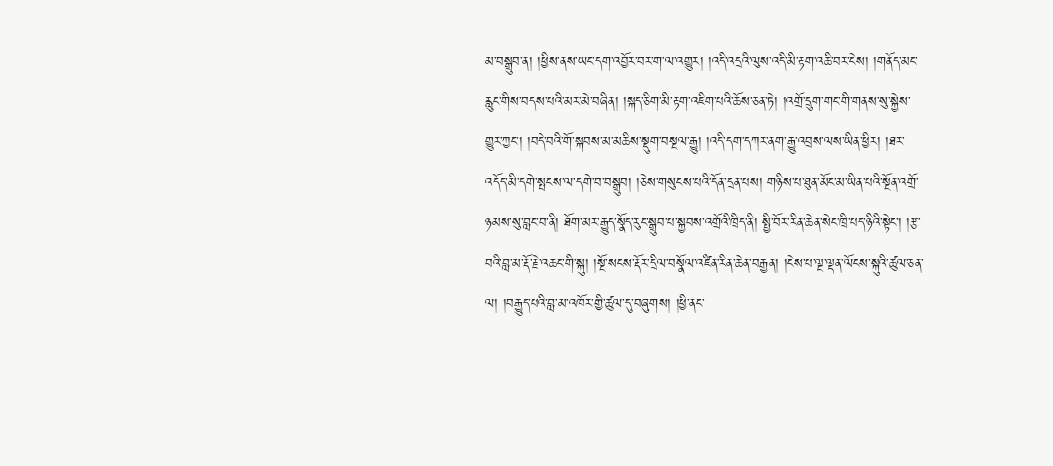མ་བསྒྲུབ་ན། །ཕྱིས་ནས་ཡང་དག་འབྱོར་བར་ག་ལ་འགྱུར། །འདི་འདྲའི་ལུས་འདི་མི་རྟག་འཆི་བར་ངེས། །གནོད་མང་རླུང་གིས་བདས་པའི་མར་མེ་བཞིན། །སྐད་ཅིག་མི་རྟག་འཇིག་པའི་ཆོས་ཅན་ཏེ། །འགྲོ་དྲུག་གང་གི་གནས་སུ་སྐྱེས་གྱུར་ཀྱང་། །བདེ་བའི་གོ་སྐབས་མ་མཆིས་སྡུག་བསྔལ་རྒྱུ། །འདི་དག་དཀར་ནག་རྒྱུ་འབྲས་ལས་ཡིན་ཕྱིར། །ཐར་འདོད་མི་དགེ་སྤངས་ལ་དགེ་བ་བསྒྲུབ། །ཅེས་གསུངས་པའི་དོན་དྲན་པས། གཉིས་པ་ཐུན་མོང་མ་ཡིན་པའི་སྔོན་འགྲོ་ཉམས་སུ་བླང་བ་ནི། ཐོག་མར་རྒྱུད་སྣོད་རུང་སྒྲུབ་པ་སྐྱབས་འགྲོའི་ཁྲིད་ནི། སྤྱི་བོར་རིན་ཆེན་སེང་ཁྲི་པད་ཉིའི་སྟེང་། །རྩ་བའི་བླ་མ་རྡོ་རྗེ་འཆང་གི་སྐུ། །སྔོ་སངས་རྡོར་དྲིལ་བསྣོལ་འཛིན་རིན་ཆེན་བརྒྱན། །ངེས་པ་ལྔ་ལྡན་ལོངས་སྐུའི་ཚུལ་ཅན་ལ། །བརྒྱུད་པའི་བླ་མ་འཁོར་གྱི་ཚུལ་དུ་བཞུགས། །ཕྱི་ནང་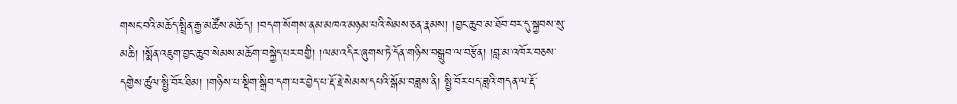གསང་བའི་མཆོད་སྤྲིན་རྒྱ་མཚོས་མཆོད། །བདག་སོགས་ནམ་མཁའ་མཉམ་པའི་སེམས་ཅན་རྣམས། །བྱང་ཆུབ་མ་ཐོབ་བར་དུ་སྐྱབས་སུ་མཆི། །སྨོན་འཇུག་བྱང་ཆུབ་སེམས་མཆོག་བསྐྱེད་པར་བགྱི། །ལམ་འདིར་ཞུགས་ཏེ་དོན་གཉིས་བསྒྲུབ་ལ་བརྩོན། །བླ་མ་འཁོར་བཅས་དགྱེས་ཚུལ་སྤྱི་བོར་ཐིམ། །གཉིས་པ་སྡིག་སྒྲིབ་དག་པར་བྱེད་པ་རྡོ་རྗེ་སེམས་དཔའི་སྒོམ་བཟླས་ནི། སྤྱི་བོར་པད་ཟླའི་གདན་ལ་རྡོ་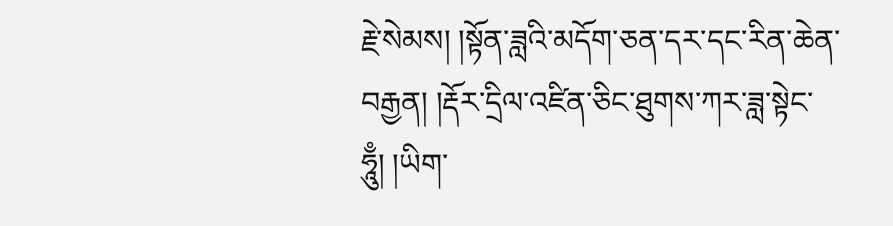རྗེ་སེམས། །སྟོན་ཟླའི་མདོག་ཅན་དར་དང་རིན་ཆེན་བརྒྱན། །རྡོར་དྲིལ་འཛིན་ཅིང་ཐུགས་ཀར་ཟླ་སྟེང་ཧཱུྃ། །ཡིག་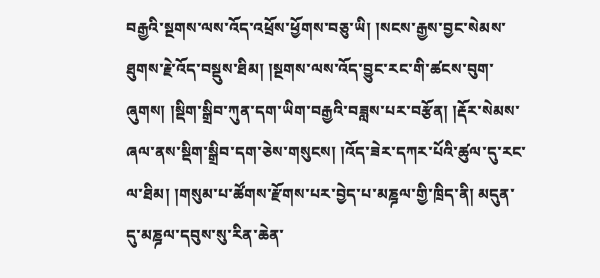བརྒྱའི་སྔགས་ལས་འོད་འཕྲོས་ཕྱོགས་བཅུ་ཡི། །སངས་རྒྱས་བྱང་སེམས་ཐུགས་རྗེ་འོད་བསྡུས་ཐིམ། །སྔགས་ལས་འོད་བྱུང་རང་གི་ཚངས་བུག་ཞུགས། །སྡིག་སྒྲིབ་ཀུན་དག་ཡིག་བརྒྱའི་བཟླས་པར་བརྩོན། །རྡོར་སེམས་ཞལ་ནས་སྡིག་སྒྲིབ་དག་ཅེས་གསུངས། །འོད་ཟེར་དཀར་པོའི་ཚུལ་དུ་རང་ལ་ཐིམ། །གསུམ་པ་ཚོགས་རྫོགས་པར་བྱེད་པ་མཎྜལ་གྱི་ཁྲིད་ནི། མདུན་དུ་མཎྜལ་དབུས་སུ་རིན་ཆེན་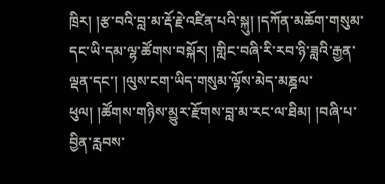ཁྲིར། །རྩ་བའི་བླ་མ་རྡོ་རྗེ་འཛིན་པའི་སྐུ། །དཀོན་མཆོག་གསུམ་དང་ཡི་དམ་ལྷ་ཚོགས་བསྐོར། །གླིང་བཞི་རི་རབ་ཉི་ཟླའི་རྒྱན་ལྡན་དང་། །ལུས་ངག་ཡིད་གསུམ་ལྟོས་མེད་མཎྜལ་ཕུལ། །ཚོགས་གཉིས་མྱུར་རྫོགས་བླ་མ་རང་ལ་ཐིམ། །བཞི་པ་བྱིན་རླབས་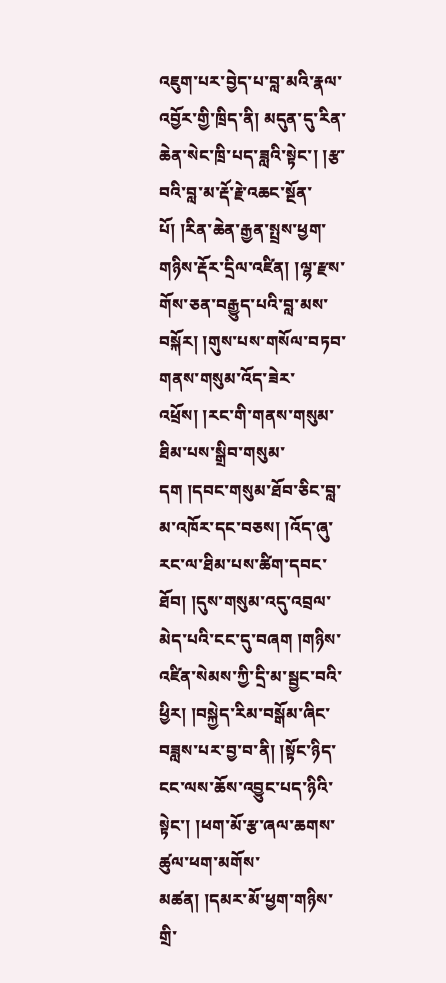འཇུག་པར་བྱེད་པ་བླ་མའི་རྣལ་འབྱོར་གྱི་ཁྲིད་ནི། མདུན་དུ་རིན་ཆེན་སེང་ཁྲི་པད་ཟླའི་སྟེང་། །རྩ་བའི་བླ་མ་རྡོ་རྗེ་འཆང་སྔོན་པོ། །རིན་ཆེན་རྒྱན་སྤྲས་ཕྱག་གཉིས་རྡོར་དྲིལ་འཛིན། །ལྷ་རྫས་གོས་ཅན་བརྒྱུད་པའི་བླ་མས་བསྐོར། །གུས་པས་གསོལ་བཏབ་གནས་གསུམ་འོད་ཟེར་འཕྲོས། །རང་གི་གནས་གསུམ་ཐིམ་པས་སྒྲིབ་གསུམ་དག །དབང་གསུམ་ཐོབ་ཅིང་བླ་མ་འཁོར་དང་བཅས། །འོད་ཞུ་རང་ལ་ཐིམ་པས་ཚིག་དབང་ཐོབ། །དུས་གསུམ་འདུ་འབྲལ་མེད་པའི་ངང་དུ་བཞག །གཉིས་འཛིན་སེམས་ཀྱི་དྲི་མ་སྦྱང་བའི་ཕྱིར། །བསྐྱེད་རིམ་བསྒོམ་ཞིང་བཟླས་པར་བྱ་བ་ནི། །སྟོང་ཉིད་ངང་ལས་ཆོས་འབྱུང་པད་ཉིའི་སྟེང་། །ཕག་མོ་རྩ་ཞལ་ཆགས་ཚུལ་ཕག་མགོས་མཚན། །དམར་མོ་ཕྱག་གཉིས་གྲི་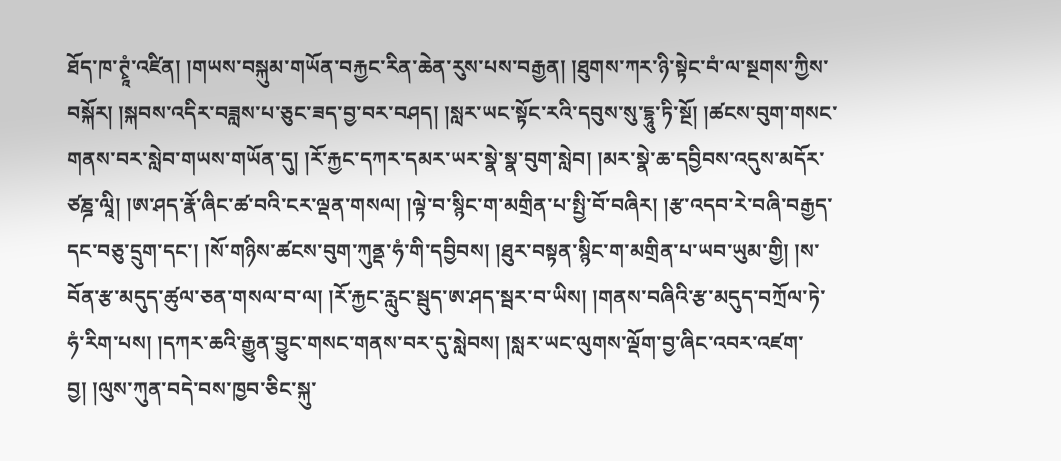ཐོད་ཁ་ཊྭཱཾ་འཛིན། །གཡས་བསྐུམ་གཡོན་བརྐྱང་རིན་ཆེན་རུས་པས་བརྒྱན། །ཐུགས་ཀར་ཉི་སྟེང་བཾ་ལ་སྔགས་ཀྱིས་བསྐོར། །སྐབས་འདིར་བཟླས་པ་ཅུང་ཟད་བྱ་བར་བཤད། །སླར་ཡང་སྟོང་རའི་དབུས་སུ་དྷཱུ་ཏི་སྔོ། །ཚངས་བུག་གསང་གནས་བར་སླེབ་གཡས་གཡོན་དུ། །རོ་རྐྱང་དཀར་དམར་ཡར་སྣེ་སྣ་བུག་སླེབ། །མར་སྣེ་ཆ་དབྱིབས་འདུས་མདོར་ཙཎྜ་ལཱི། །ཨ་ཤད་རྣོ་ཞིང་ཚ་བའི་ངར་ལྡན་གསལ། །ལྟེ་བ་སྙིང་ག་མགྲིན་པ་སྤྱི་བོ་བཞིར། །རྩ་འདབ་རེ་བཞི་བརྒྱད་དང་བཅུ་དྲུག་དང་། །སོ་གཉིས་ཚངས་བུག་ཀུནྡ་ཧཾ་གི་དབྱིབས། །ཐུར་བསྟན་སྙིང་ག་མགྲིན་པ་ཡབ་ཡུམ་གྱི། །ས་བོན་རྩ་མདུད་ཚུལ་ཅན་གསལ་བ་ལ། །རོ་རྐྱང་རླུང་སྦུད་ཨ་ཤད་སྦར་བ་ཡིས། །གནས་བཞིའི་རྩ་མདུད་བཀྲོལ་ཏེ་ཧཾ་རིག་པས། །དཀར་ཆའི་རྒྱུན་བྱུང་གསང་གནས་བར་དུ་སླེབས། །སླར་ཡང་ལུགས་ལྡོག་བྱ་ཞིང་འབར་འཛག་བྱ། །ལུས་ཀུན་བདེ་བས་ཁྱབ་ཅིང་སྐུ་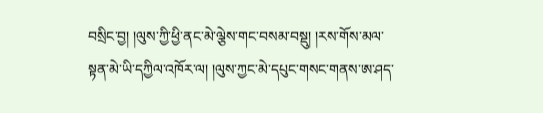བསྲིང་བྱ། །ལུས་ཀྱི་ཕྱི་ནང་མེ་ལྕེས་གང་བསམ་བསྡུ། །རས་གོས་མལ་སྟན་མེ་ཡི་དཀྱིལ་འཁོར་ལ། །ལུས་ཀྱང་མེ་དཔུང་གསང་གནས་ཨ་ཤད་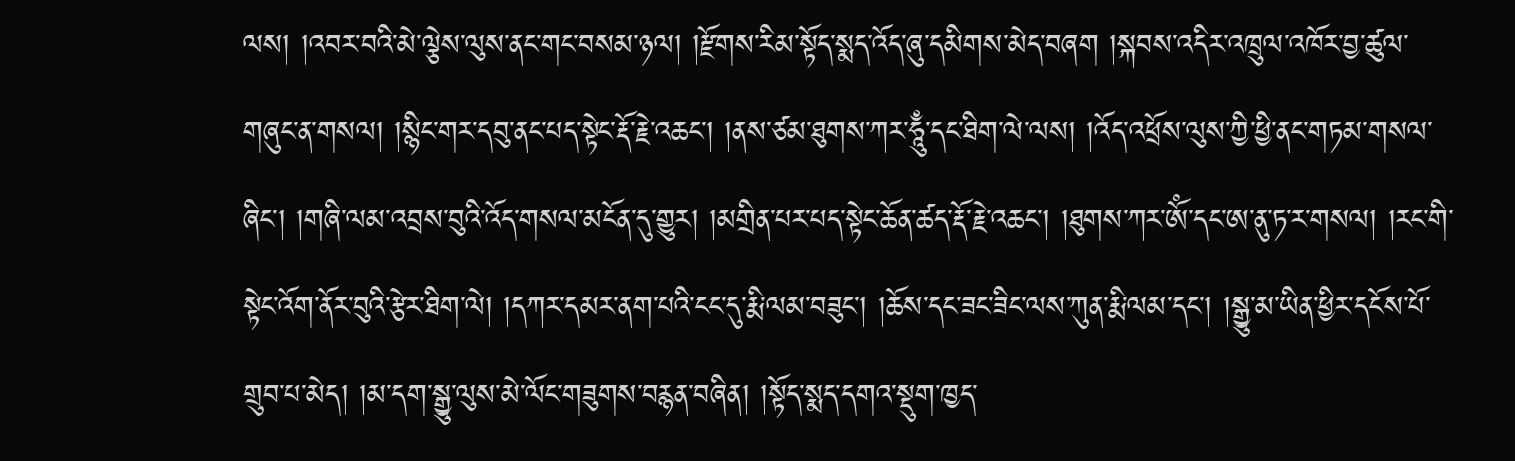ལས། །འབར་བའི་མེ་ལྕེས་ལུས་ནང་གང་བསམ་ཉལ། །རྫོགས་རིམ་སྟོད་སྨད་འོད་ཞུ་དམིགས་མེད་བཞག །སྐབས་འདིར་འཁྲུལ་འཁོར་བྱ་ཚུལ་གཞུང་ན་གསལ། །སྙིང་གར་དབུ་ནང་པད་སྟེང་རྡོ་རྗེ་འཆང་། །ནས་ཙམ་ཐུགས་ཀར་ཧཱུྃ་དང་ཐིག་ལེ་ལས། །འོད་འཕྲོས་ལུས་ཀྱི་ཕྱི་ནང་གཏམ་གསལ་ཞིང་། །གཞི་ལམ་འབྲས་བུའི་འོད་གསལ་མངོན་དུ་གྱུར། །མགྲིན་པར་པད་སྟེང་ཆོན་ཚད་རྡོ་རྗེ་འཆང་། །ཐུགས་ཀར་ཨོཾ་དང་ཨ་ནུ་ཏ་ར་གསལ། །རང་གི་སྟེང་འོག་ནོར་བུའི་རྩེར་ཐིག་ལེ། །དཀར་དམར་ནག་པའི་ངང་དུ་རྨི་ལམ་བཟུང་། །ཆོས་དང་ཟང་ཟིང་ལས་ཀུན་རྨི་ལམ་དང་། །སྒྱུ་མ་ཡིན་ཕྱིར་དངོས་པོ་གྲུབ་པ་མེད། །མ་དག་སྒྱུ་ལུས་མེ་ལོང་གཟུགས་བརྙན་བཞིན། །སྟོད་སྨད་དགའ་སྡུག་ཁྱད་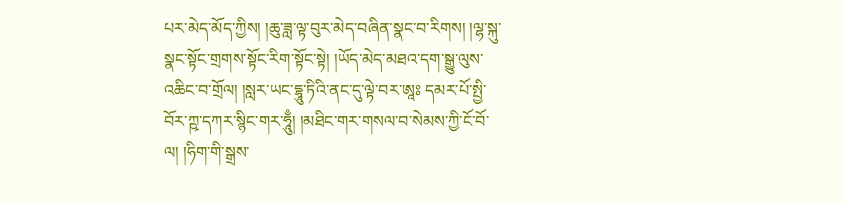པར་མེད་མོད་ཀྱིས། །ཆུ་ཟླ་ལྟ་བུར་མེད་བཞིན་སྣང་བ་རིགས། །ལྷ་སྐུ་སྣང་སྟོང་གྲགས་སྟོང་རིག་སྟོང་སྟེ། །ཡོད་མེད་མཐའ་དག་སྒྱུ་ལུས་འཆིང་བ་གྲོལ། །སླར་ཡང་དྷཱུ་ཏིའི་ནང་དུ་ལྟེ་བར་ཨཱཿ དམར་པོ་སྤྱི་བོར་ཀྵ་དཀར་སྙིང་གར་ཧཱུྃ། །མཐིང་གར་གསལ་བ་སེམས་ཀྱི་ངོ་བོ་ལ། །ཧིག་གི་སྒྲས་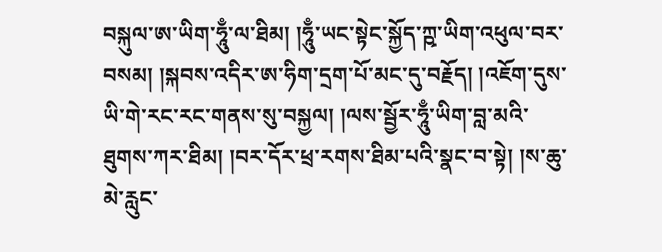བསྐུལ་ཨ་ཡིག་ཧཱུྃ་ལ་ཐིམ། །ཧཱུྃ་ཡང་སྟེང་སྐྱོད་ཀྵ་ཡིག་འཕུལ་བར་བསམ། །སྐབས་འདིར་ཨ་ཧིག་དྲག་པོ་མང་དུ་བརྗོད། །འཇོག་དུས་ཡི་གེ་རང་རང་གནས་སུ་བསྐྱལ། །ལས་སྦྱོར་ཧཱུྃ་ཡིག་བླ་མའི་ཐུགས་ཀར་ཐིམ། །བར་དོར་ཕྲ་རགས་ཐིམ་པའི་སྣང་བ་སྟེ། །ས་ཆུ་མེ་རླུང་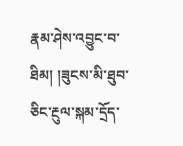རྣམ་ཤེས་འབྱུང་བ་ཐིམ། །ཟུངས་མི་ཐུབ་ཅིང་རྔུལ་སྐམ་དྲོད་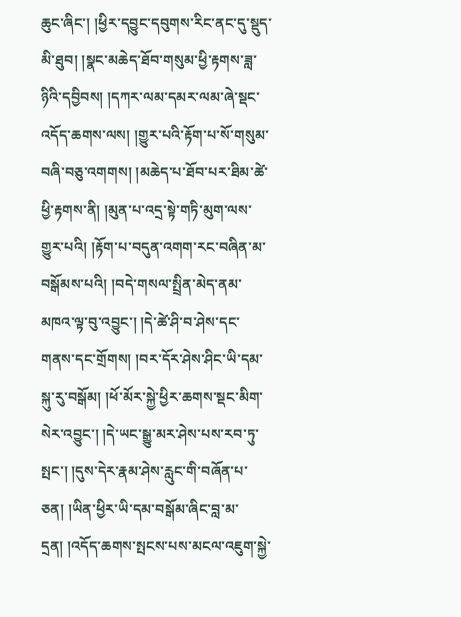ཆུང་ཞིང་། །ཕྱིར་དབྱུང་དབུགས་རིང་ནང་དུ་སྡུད་མི་ཐུབ། །སྣང་མཆེད་ཐོབ་གསུམ་ཕྱི་རྟགས་ཟླ་ཉིའི་དབྱིབས། །དཀར་ལམ་དམར་ལམ་ཞེ་སྡང་འདོད་ཆགས་ལས། །གྱུར་པའི་རྟོག་པ་སོ་གསུམ་བཞི་བཅུ་འགགས། །མཆེད་པ་ཐོབ་པར་ཐིམ་ཚེ་ཕྱི་རྟགས་ནི། །མུན་པ་འདྲ་སྟེ་གཏི་མུག་ལས་གྱུར་པའི། །རྟོག་པ་བདུན་འགག་རང་བཞིན་མ་བསྒོམས་པའི། །བདེ་གསལ་སྤྲིན་མེད་ནམ་མཁའ་ལྟ་བུ་འབྱུང་། །དེ་ཚེ་ཤི་བ་ཤེས་དང་གནས་དང་གྲོགས། །བར་དོར་ཤེས་ཤིང་ཡི་དམ་སྐུ་རུ་བསྒོམ། །ཕོ་མོར་སྐྱེ་ཕྱིར་ཆགས་སྡང་མིག་སེར་འབྱུང་། །དེ་ཡང་སྒྱུ་མར་ཤེས་པས་རབ་ཏུ་སྤང་། །དུས་དེར་རྣམ་ཤེས་རླུང་གི་བཞོན་པ་ཅན། །ཡིན་ཕྱིར་ཡི་དམ་བསྒོམ་ཞིང་བླ་མ་དྲན། །འདོད་ཆགས་སྤངས་པས་མངལ་འཇུག་སྐྱེ་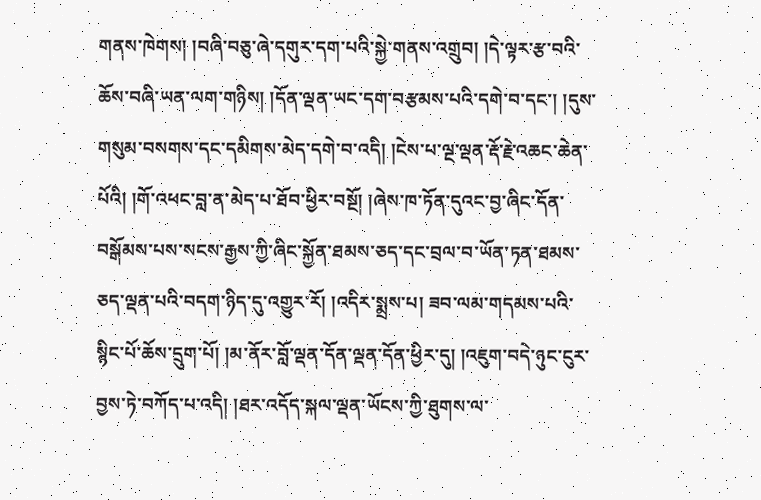གནས་ཁེགས། །བཞི་བཅུ་ཞེ་དགུར་དག་པའི་སྐྱེ་གནས་འགྲུབ། །དེ་ལྟར་རྩ་བའི་ཆོས་བཞི་ཡན་ལག་གཉིས། །དོན་ལྡན་ཡང་དག་བརྩམས་པའི་དགེ་བ་དང་། །དུས་གསུམ་བསགས་དང་དམིགས་མེད་དགེ་བ་འདི། །ངེས་པ་ལྔ་ལྡན་རྡོ་རྗེ་འཆང་ཆེན་པོའི། །གོ་འཕང་བླ་ན་མེད་པ་ཐོབ་ཕྱིར་བསྔོ། །ཞེས་ཁ་ཏོན་དུའང་བྱ་ཞིང་དོན་བསྒོམས་པས་སངས་རྒྱས་ཀྱི་ཞིང་སྐྱོན་ཐམས་ཅད་དང་བྲལ་བ་ཡོན་ཏན་ཐམས་ཅད་ལྡན་པའི་བདག་ཉིད་དུ་འགྱུར་རོ། །འདིར་སྨྲས་པ། ཟབ་ལམ་གདམས་པའི་སྙིང་པོ་ཆོས་དྲུག་པོ། །མ་ནོར་བློ་ལྡན་དོན་ལྡན་དོན་ཕྱིར་དུ། །འཇུག་བདེ་ཉུང་ངུར་བྱས་ཏེ་བཀོད་པ་འདི། །ཐར་འདོད་སྐལ་ལྡན་ཡོངས་ཀྱི་ཐུགས་ལ་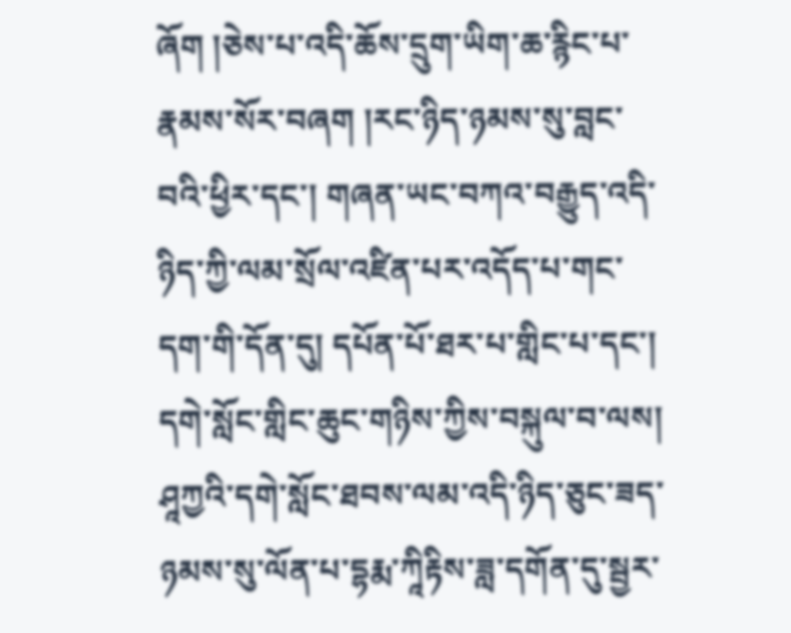ཞོག །ཅེས་པ་འདི་ཆོས་དྲུག་ཡིག་ཆ་རྙིང་པ་རྣམས་སོར་བཞག །རང་ཉིད་ཉམས་སུ་བླང་བའི་ཕྱིར་དང་། གཞན་ཡང་བཀའ་བརྒྱུད་འདི་ཉིད་ཀྱི་ལམ་སྲོལ་འཛིན་པར་འདོད་པ་གང་དག་གི་དོན་དུ། དཔོན་པོ་ཐར་པ་གླིང་པ་དང་། དགེ་སློང་གླིང་ཆུང་གཉིས་ཀྱིས་བསྐུལ་བ་ལས། ཤཱཀྱའི་དགེ་སློང་ཐབས་ལམ་འདི་ཉིད་ཅུང་ཟད་ཉམས་སུ་ལོན་པ་དྷརྨ་ཀཱིརྟིས་ཟླ་དགོན་དུ་སྦྱར་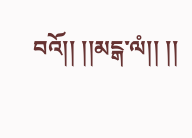བའོ།། །།མངྒ་ལཾ།། །།